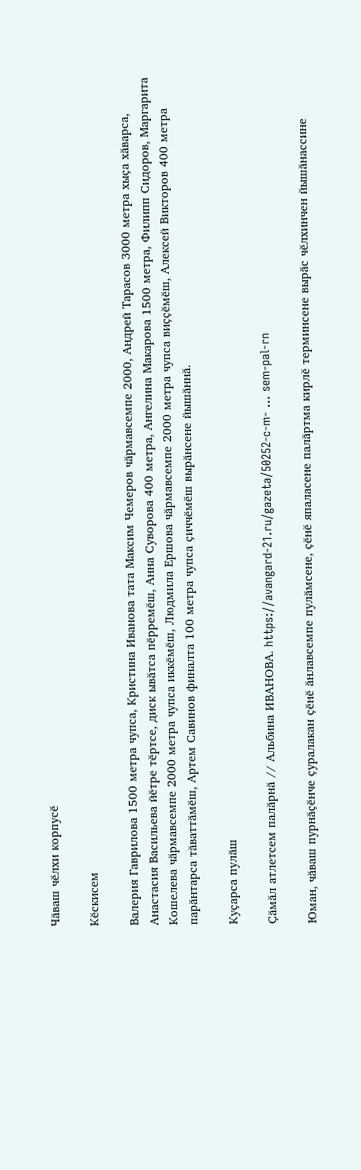Чӑваш чӗлхи корпусӗ

Кӗскисем

Валерия Гаврилова 1500 метра чупса, Кристина Иванова тата Максим Чемеров чӑрмавсемпе 2000, Андрей Тарасов 3000 метра хыҫа хӑварса, Анастасия Васильева йӗтре тӗртсе, диск ывӑтса пӗрремӗш, Анна Суворова 400 метра, Ангелина Макарова 1500 метра, Филипп Сидоров, Маргарита Кошелева чӑрмавсемпе 2000 метра чупса иккӗмӗш, Людмила Ершова чӑрмавсемпе 2000 метра чупса виҫҫӗмӗш, Алексей Викторов 400 метра парӑнтарса тӑваттӑмӗш, Артем Савинов финалта 100 метра чупса ҫиччӗмӗш вырӑнсене йышӑннӑ.

Куҫарса пулӑш

Ҫӑмӑл атлетсем палӑрнӑ // Альбина ИВАНОВА. https://avangard-21.ru/gazeta/50252-c-m- ... sem-pal-rn

Юман, чӑваш пурнӑҫӗнче ҫуралакан ҫӗнӗ ӑнлавсемпе пулӑмсене, ҫӗнӗ япаласене палӑртма кирлӗ терминсене вырӑс чӗлхинчен йышӑнассине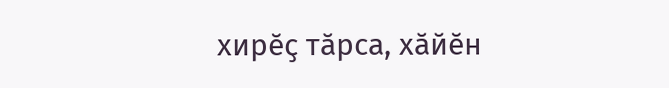хирӗҫ тӑрса, хӑйӗн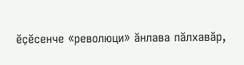ӗҫӗсенче «революци» ӑнлава пӑлхавӑр,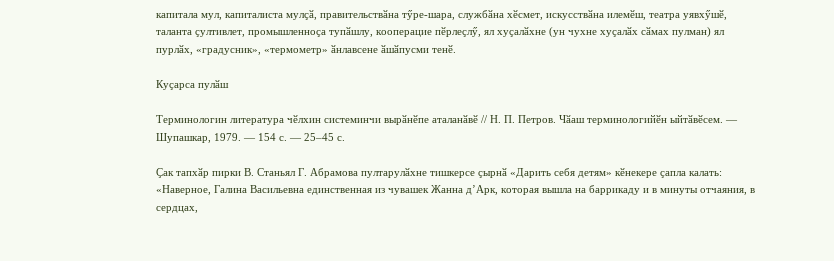капитала мул, капиталиста мулҫӑ, правительствӑна тӳре-шара, службӑна хӗсмет, искусствӑна илемӗш, театра уявхӳшӗ, таланта ҫултивлет, промышленноҫа тупӑшлу, кооперацие пӗрлеҫлӳ, ял хуҫалӑхне (ун чухне хуҫалӑх сӑмах пулман) ял пурлӑх, «градусник», «термометр» ӑнлавсене ӑшӑпусми тенӗ.

Куҫарса пулӑш

Терминологин литература чӗлхин системинчи вырӑнӗпе аталанӑвӗ // Н. П. Петров. Чӑаш терминологийӗн ыйтӑвӗсем. — Шупашкар, 1979. — 154 с. — 25–45 с.

Ҫак тапхӑр пирки В. Станьял Г. Абрамова пултарулӑхне тишкерсе ҫырнӑ «Дарить себя детям» кӗнекере ҫапла калать: «Наверное, Галина Васильевна единственная из чувашек Жанна д’Арк, которая вышла на баррикаду и в минуты отчаяния, в сердцах,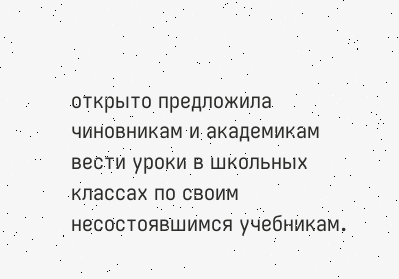открыто предложила чиновникам и академикам вести уроки в школьных классах по своим несостоявшимся учебникам.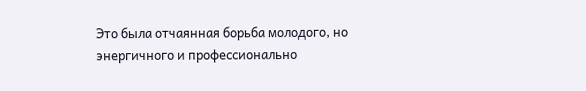Это была отчаянная борьба молодого, но энергичного и профессионально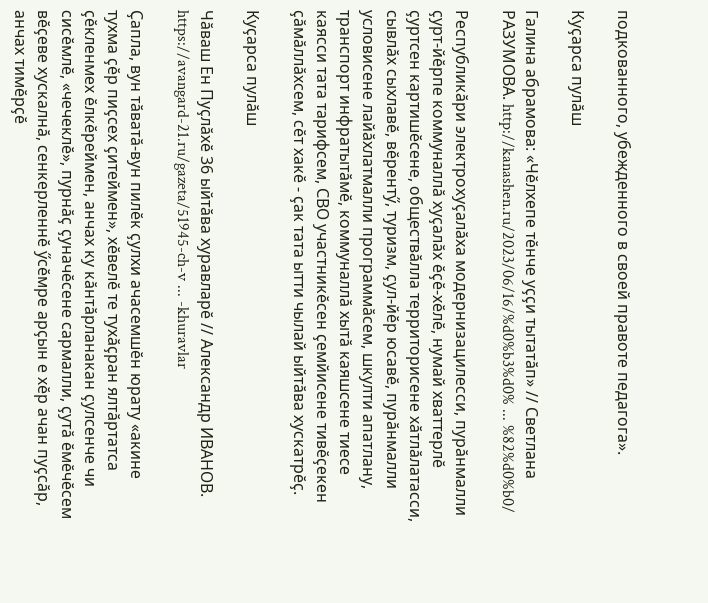подкованного, убежденного в своей правоте педагога».

Куҫарса пулӑш

Галина абрамова: «Чӗлхепе тӗнче уҫҫи тытатӑп» // Светлана РАЗУМОВА. http://kanashen.ru/2023/06/16/%d0%b3%d0% ... %82%d0%b0/

Республикӑри электрохуҫалӑха модернизацилесси, пурӑнмалли ҫурт-йӗрпе коммуналлӑ хуҫалӑх ӗҫӗ-хӗлӗ, нумай хваттерлӗ ҫуртсен картишӗсене, обществӑлла территорисене хӑтлӑлатасси, сывлӑх сыхлавӗ, вӗрентӳ, туризм, ҫул-йӗр юсавӗ, пурӑнмалли условисене лайӑхлатмалли программӑсем, шкулти апатлану, транспорт инфратытӑмӗ, коммуналлӑ хытӑ каяшсене тиесе каясси тата тарифсем, СВО участникӗсен ҫемйисене тивӗҫекен ҫӑмӑллӑхсем, сӗт хакӗ - ҫак тата ытти чылай ыйтӑва хускатрӗҫ.

Куҫарса пулӑш

Чӑваш Ен Пуҫлӑхӗ 36 ыйтӑва хуравларӗ // Александр ИВАНОВ. https://avangard-21.ru/gazeta/51945-ch-v ... -khuravlar

Ҫапла, вун тӑватӑ-вун пилӗк ҫулхи ачасемшӗн юрату «акине тухма ҫӗр пиҫсех ҫитеймен», хӗвелӗ те тухӑҫран ялтӑртатса ҫӗкленмех ӗлкӗреймен, анчах ку кӑнтӑрланакан ҫулсенче чи сисӗмлӗ, «чечеклӗ», пурнӑҫ ҫуначӗсене сармалли, ҫутӑ ӗмӗчӗсем вӗҫеве хускалнӑ, сенкерленнӗ ӳсӗмре арҫын е хӗр ачан пуҫсӑр, анчах тимӗрҫӗ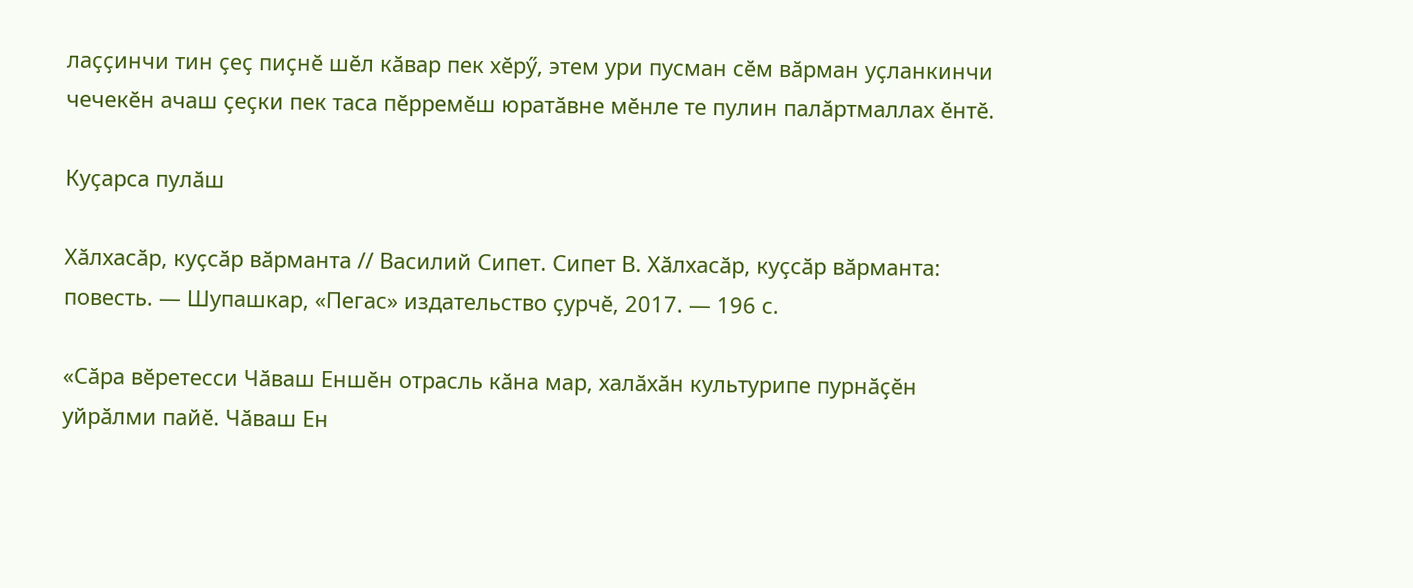лаҫҫинчи тин ҫеҫ пиҫнӗ шӗл кӑвар пек хӗрӳ, этем ури пусман сӗм вӑрман уҫланкинчи чечекӗн ачаш ҫеҫки пек таса пӗрремӗш юратӑвне мӗнле те пулин палӑртмаллах ӗнтӗ.

Куҫарса пулӑш

Хӑлхасӑр, куҫсӑр вӑрманта // Василий Сипет. Сипет В. Хӑлхасӑр, куҫсӑр вӑрманта: повесть. — Шупашкар, «Пегас» издательство ҫурчӗ, 2017. — 196 с.

«Сӑра вӗретесси Чӑваш Еншӗн отрасль кӑна мар, халӑхӑн культурипе пурнӑҫӗн уйрӑлми пайӗ. Чӑваш Ен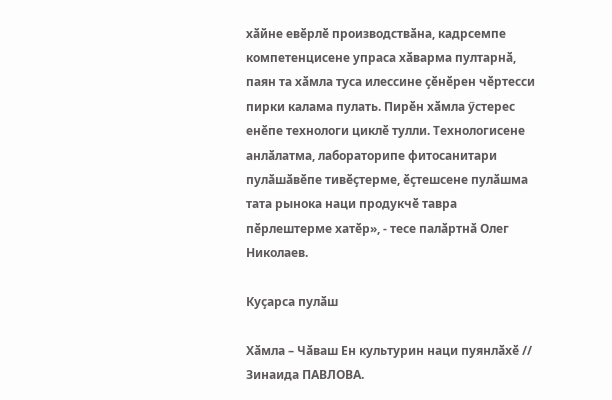хӑйне евӗрлӗ производствӑна, кадрсемпе компетенцисене упраса хӑварма пултарнӑ, паян та хӑмла туса илессине ҫӗнӗрен чӗртесси пирки калама пулать. Пирӗн хӑмла ӳстерес енӗпе технологи циклӗ тулли. Технологисене анлӑлатма, лабораторипе фитосанитари пулӑшӑвӗпе тивӗҫтерме, ӗҫтешсене пулӑшма тата рынока наци продукчӗ тавра пӗрлештерме хатӗр», - тесе палӑртнӑ Олег Николаев.

Куҫарса пулӑш

Хӑмла – Чӑваш Ен культурин наци пуянлӑхӗ // Зинаида ПАВЛОВА.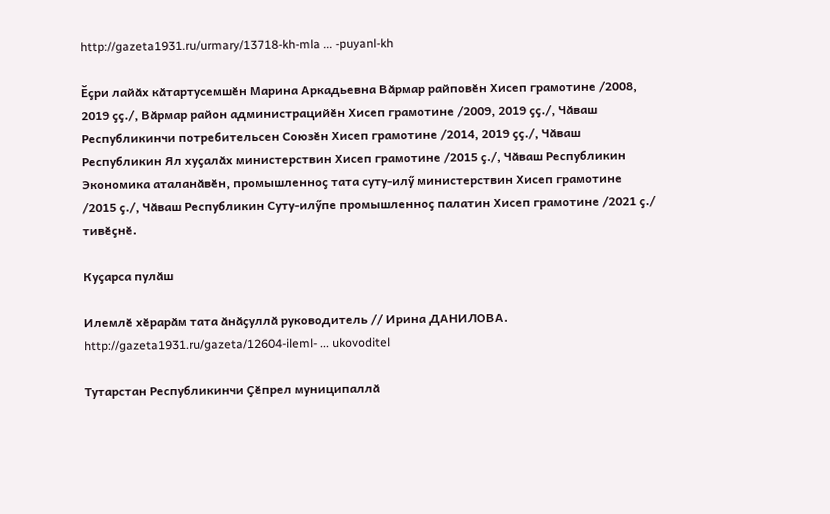http://gazeta1931.ru/urmary/13718-kh-mla ... -puyanl-kh

Ӗҫри лайӑх кӑтартусемшӗн Марина Аркадьевна Вӑрмар райповӗн Хисеп грамотине /2008, 2019 ҫҫ./, Вӑрмар район администрацийӗн Хисеп грамотине /2009, 2019 ҫҫ./, Чӑваш Республикинчи потребительсен Союзӗн Хисеп грамотине /2014, 2019 ҫҫ./, Чӑваш Республикин Ял хуҫалӑх министерствин Хисеп грамотине /2015 ҫ./, Чӑваш Республикин Экономика аталанӑвӗн, промышленноҫ тата суту-илӳ министерствин Хисеп грамотине /2015 ҫ./, Чӑваш Республикин Суту-илӳпе промышленноҫ палатин Хисеп грамотине /2021 ҫ./ тивӗҫнӗ.

Куҫарса пулӑш

Илемлӗ хӗрарӑм тата ӑнӑҫуллӑ руководитель // Ирина ДАНИЛОВА. http://gazeta1931.ru/gazeta/12604-ileml- ... ukovoditel

Тутарстан Республикинчи Ҫӗпрел муниципаллӑ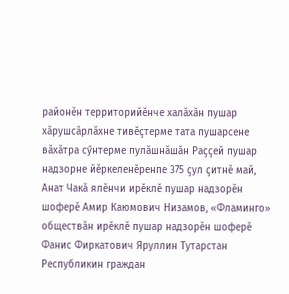районӗн территорийӗнче халӑхӑн пушар хӑрушсӑрлӑхне тивӗҫтерме тата пушарсене вӑхӑтра сӳнтерме пулӑшнӑшӑн Раҫҫей пушар надзорне йӗркеленӗренпе 375 ҫул ҫитнӗ май, Анат Чакӑ ялӗнчи ирӗклӗ пушар надзорӗн шоферӗ Амир Каюмович Низамов, «Фламинго» обществӑн ирӗклӗ пушар надзорӗн шоферӗ Фанис Фиркатович Яруллин Тутарстан Республикин граждан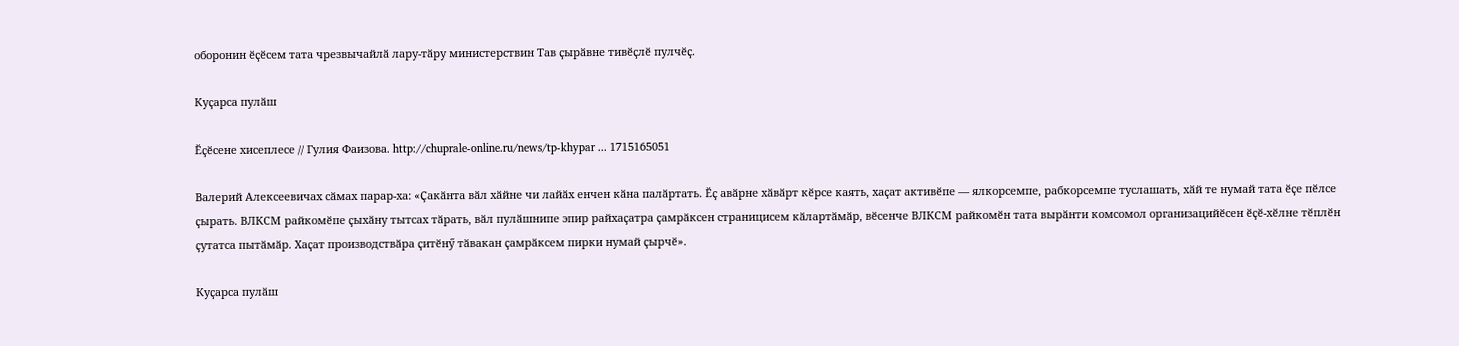оборонин ӗҫӗсем тата чрезвычайлӑ лару-тӑру министерствин Тав ҫырӑвне тивӗҫлӗ пулчӗҫ.

Куҫарса пулӑш

Ӗҫӗсене хисеплесе // Гулия Фаизова. http://chuprale-online.ru/news/tp-khypar ... 1715165051

Валерий Алексеевичах сӑмах парар-ха: «Ҫакӑнта вӑл хӑйне чи лайӑх енчен кӑна палӑртать. Ӗҫ авӑрне хӑвӑрт кӗрсе каять, хаҫат активӗпе — ялкорсемпе, рабкорсемпе туслашать, хӑй те нумай тата ӗҫе пӗлсе ҫырать. ВЛКСМ райкомӗпе ҫыхӑну тытсах тӑрать, вӑл пулӑшнипе эпир райхаҫатра ҫамрӑксен страницисем кӑлартӑмӑр, вӗсенче ВЛКСМ райкомӗн тата вырӑнти комсомол организацийӗсен ӗҫӗ-хӗлне тӗплӗн ҫутатса пытӑмӑр. Хаҫат производствӑра ҫитӗнӳ тӑвакан ҫамрӑксем пирки нумай ҫырчӗ».

Куҫарса пулӑш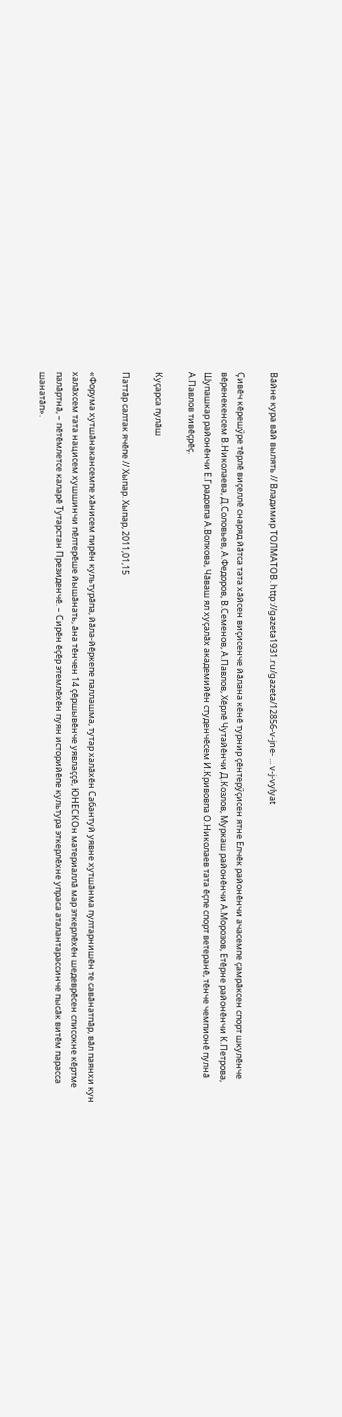Вӑйне кура вӑй вылять // Владимир ТОЛМАТОВ. http://gazeta1931.ru/gazeta/12856-v-jne- ... v-j-vylyat

Ҫивӗч кӗрешӳре тӗрлӗ виҫеллӗ снаряд йӑтса тата хӑйсен виҫисенче йӑлана кӗнӗ турнир ҫӗнтерӳҫисен ятне Елчӗк районӗнчи ачасемпе ҫамрӑксен спорт шкулӗнче вӗренекенсем В.Николаева, Д.Соловьев, А.Федоров, В.Семенов, А.Павлов, Хӗрлӗ Чутайӗнчи Д.Козлов, Муркаш районӗнчи А.Морозов, Етӗрне районӗнчи К.Петрова, Шупашкар районӗнчи Е.Градовпа А.Волкова, Чӑваш ял хуҫалӑх академийӗн студенчӗсем И.Кривовпа О.Николаев тата ӗҫпе спорт ветеранӗ, тӗнче чемпионӗ пулнӑ А.Павлов тивӗҫрӗҫ.

Куҫарса пулӑш

Паттӑр салтак ячӗпе // Хыпар. Хыпар, 2011,01,15

«Форума хутшӑнакансемпе хӑнисем пирӗн культурӑпа, йӑла-йӗркепе паллашма, тутар халӑхӗн Сабантуй уявне хутшӑнма пултарнишӗн те савӑнатпӑр, вӑл паянхи кун халӑхсем тата нацисем хушшинчи пӗлтерӗше йышӑнать, ӑна тӗнчен 14 ҫӗршывӗнче уявлаҫҫӗ, ЮНЕСКОн материаллӑ мар эткерлӗхӗн шедеврӗсен списокне кӗртме палӑртнӑ, – пӗтӗмлетсе каларӗ Тутарстан Президенчӗ. – Сирӗн ӗҫӗр этемлӗхӗн пуян историйӗпе культура эткерлӗхне упраса аталантарассинче пысӑк витӗм парасса шанатӑп».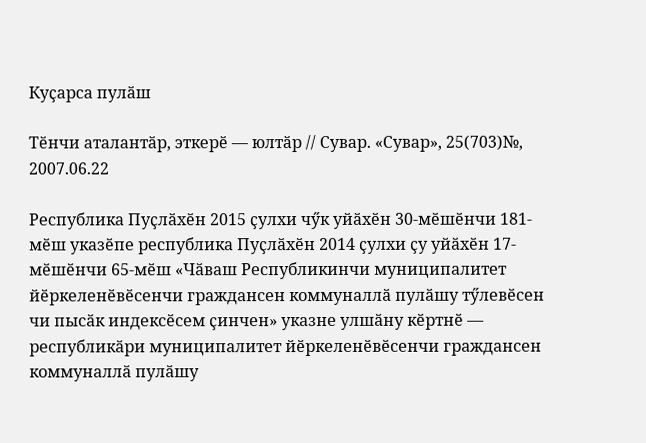Куҫарса пулӑш

Тӗнчи аталантӑр, эткерӗ — юлтӑр // Сувар. «Сувар», 25(703)№, 2007.06.22

Республика Пуҫлӑхӗн 2015 ҫулхи чӳк уйӑхӗн 30-мӗшӗнчи 181-мӗш указӗпе республика Пуҫлӑхӗн 2014 ҫулхи ҫу уйӑхӗн 17-мӗшӗнчи 65-мӗш «Чӑваш Республикинчи муниципалитет йӗркеленӗвӗсенчи граждансен коммуналлӑ пулӑшу тӳлевӗсен чи пысӑк индексӗсем ҫинчен» указне улшӑну кӗртнӗ — республикӑри муниципалитет йӗркеленӗвӗсенчи граждансен коммуналлӑ пулӑшу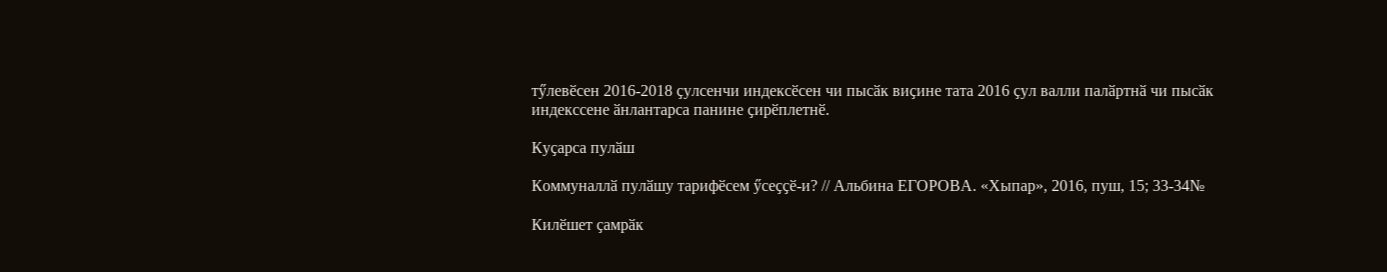тӳлевӗсен 2016-2018 ҫулсенчи индексӗсен чи пысӑк виҫине тата 2016 ҫул валли палӑртнӑ чи пысӑк индекссене ӑнлантарса панине ҫирӗплетнӗ.

Куҫарса пулӑш

Коммуналлӑ пулӑшу тарифӗсем ӳсеҫҫӗ-и? // Альбина ЕГОРОВА. «Хыпар», 2016, пуш, 15; 33-34№

Килӗшет ҫамрӑк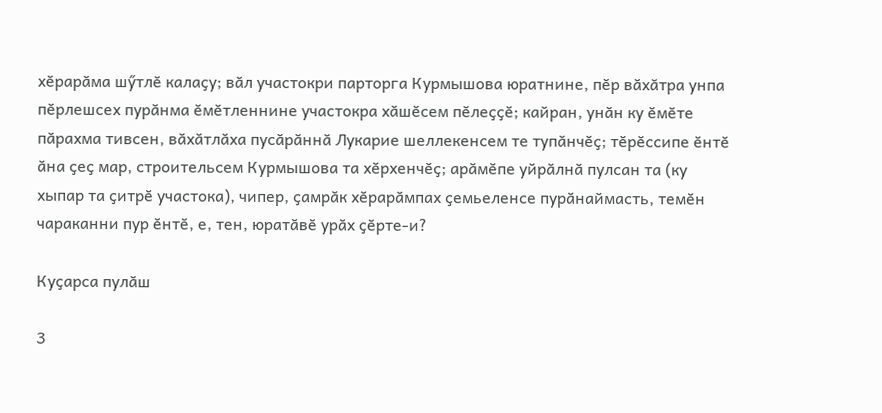хӗрарӑма шӳтлӗ калаҫу; вӑл участокри парторга Курмышова юратнине, пӗр вӑхӑтра унпа пӗрлешсех пурӑнма ӗмӗтленнине участокра хӑшӗсем пӗлеҫҫӗ; кайран, унӑн ку ӗмӗте пӑрахма тивсен, вӑхӑтлӑха пусӑрӑннӑ Лукарие шеллекенсем те тупӑнчӗҫ; тӗрӗссипе ӗнтӗ ӑна ҫеҫ мар, строительсем Курмышова та хӗрхенчӗҫ; арӑмӗпе уйрӑлнӑ пулсан та (ку хыпар та ҫитрӗ участока), чипер, ҫамрӑк хӗрарӑмпах ҫемьеленсе пурӑнаймасть, темӗн чараканни пур ӗнтӗ, е, тен, юратӑвӗ урӑх ҫӗрте-и?

Куҫарса пулӑш

3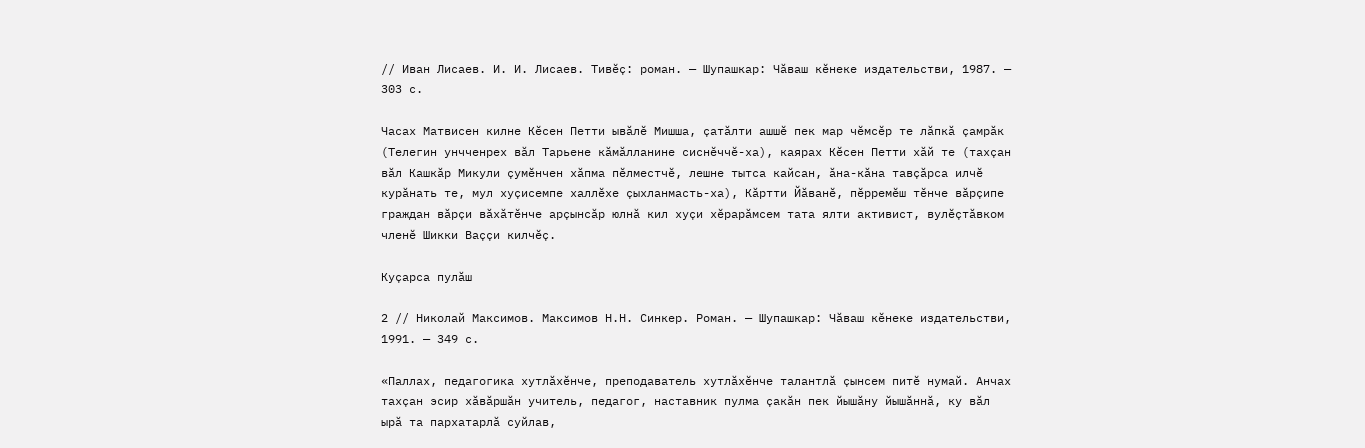// Иван Лисаев. И. И. Лисаев. Тивӗҫ: роман. — Шупашкар: Чӑваш кӗнеке издательстви, 1987. — 303 с.

Часах Матвисен килне Кӗсен Петти ывӑлӗ Мишша, ҫатӑлти ашшӗ пек мар чӗмсӗр те лӑпкӑ ҫамрӑк (Телегин унчченрех вӑл Тарьене кӑмӑлланине сиснӗччӗ-ха), каярах Кӗсен Петти хӑй те (тахҫан вӑл Кашкӑр Микули ҫумӗнчен хӑпма пӗлместчӗ, лешне тытса кайсан, ӑна-кӑна тавҫӑрса илчӗ курӑнать те, мул хуҫисемпе халлӗхе ҫыхланмасть-ха), Кӑртти Йӑванӗ, пӗрремӗш тӗнче вӑрҫипе граждан вӑрҫи вӑхӑтӗнче арҫынсӑр юлнӑ кил хуҫи хӗрарӑмсем тата ялти активист, вулӗҫтӑвком членӗ Шикки Ваҫҫи килчӗҫ.

Куҫарса пулӑш

2 // Николай Максимов. Максимов Н.Н. Синкер. Роман. — Шупашкар: Чӑваш кӗнеке издательстви, 1991. — 349 с.

«Паллах, педагогика хутлӑхӗнче, преподаватель хутлӑхӗнче талантлӑ ҫынсем питӗ нумай. Анчах тахҫан эсир хӑвӑршӑн учитель, педагог, наставник пулма ҫакӑн пек йышӑну йышӑннӑ, ку вӑл ырӑ та пархатарлӑ суйлав,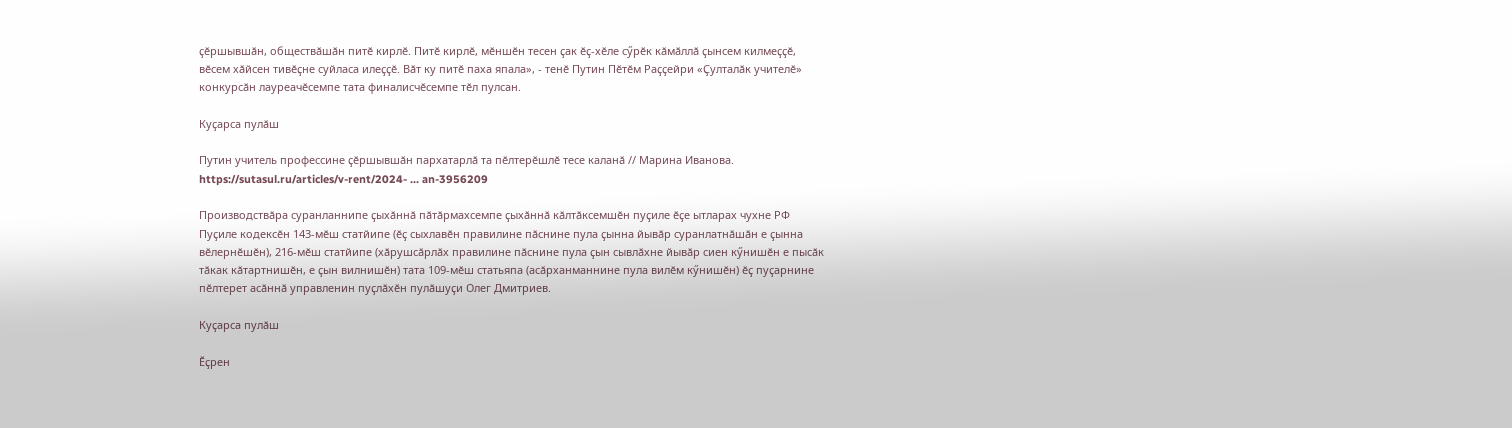ҫӗршывшӑн, обществӑшӑн питӗ кирлӗ. Питӗ кирлӗ, мӗншӗн тесен ҫак ӗҫ-хӗле сӳрӗк кӑмӑллӑ ҫынсем килмеҫҫӗ, вӗсем хӑйсен тивӗҫне суйласа илеҫҫӗ. Вӑт ку питӗ паха япала», - тенӗ Путин Пӗтӗм Раҫҫейри «Ҫулталӑк учителӗ» конкурсӑн лауреачӗсемпе тата финалисчӗсемпе тӗл пулсан.

Куҫарса пулӑш

Путин учитель профессине ҫӗршывшӑн пархатарлӑ та пӗлтерӗшлӗ тесе каланӑ // Марина Иванова. https://sutasul.ru/articles/v-rent/2024- ... an-3956209

Производствӑра суранланнипе ҫыхӑннӑ пӑтӑрмахсемпе ҫыхӑннӑ кӑлтӑксемшӗн пуҫиле ӗҫе ытларах чухне РФ Пуҫиле кодексӗн 143-мӗш статйипе (ӗҫ сыхлавӗн правилине пӑснине пула ҫынна йывӑр суранлатнӑшӑн е ҫынна вӗлернӗшӗн), 216-мӗш статйипе (хӑрушсӑрлӑх правилине пӑснине пула ҫын сывлӑхне йывӑр сиен кӳнишӗн е пысӑк тӑкак кӑтартнишӗн, е ҫын вилнишӗн) тата 109-мӗш статьяпа (асӑрханманнине пула вилӗм кӳнишӗн) ӗҫ пуҫарнине пӗлтерет асӑннӑ управленин пуҫлӑхӗн пулӑшуҫи Олег Дмитриев.

Куҫарса пулӑш

Ӗҫрен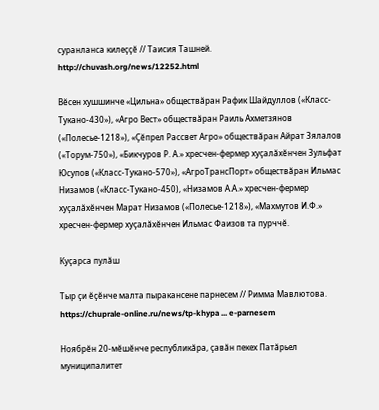суранланса килеҫҫӗ // Таисия Ташней. http://chuvash.org/news/12252.html

Вӗсен хушшинче «Цильна» обществӑран Рафик Шайдуллов («Класс-Тукано-430»), «Агро Вест» обществӑран Раиль Ахметзянов («Полесье-1218»), «Ҫӗпрел Рассвет Агро» обществӑран Айрат Зялалов («Торум-750»), «Бикчуров Р. А.» хресчен-фермер хуҫалӑхӗнчен Зульфат Юсупов («Класс-Тукано-570»), «АгроТрансПорт» обществӑран Ильмас Низамов («Класс-Тукано-450), «Низамов А.А.» хресчен-фермер хуҫалӑхӗнчен Марат Низамов («Полесье-1218»), «Махмутов И.Ф.» хресчен-фермер хуҫалӑхӗнчен Ильмас Фаизов та пурччӗ.

Куҫарса пулӑш

Тыр ҫи ӗҫӗнче малта пыракансене парнесем // Римма Мавлютова. https://chuprale-online.ru/news/tp-khypa ... e-parnesem

Ноябрӗн 20-мӗшӗнче республикӑра, ҫавӑн пекех Патӑрьел муниципалитет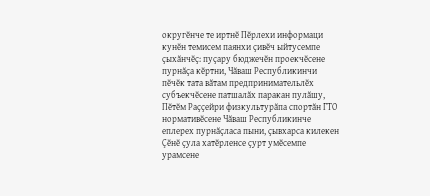округӗнче те иртнӗ Пӗрлехи информаци кунӗн темисем паянхи ҫивӗч ыйтусемпе ҫыхӑнчӗҫ: пуҫару бюджечӗн проекчӗсене пурнӑҫа кӗртни, Чӑваш Республикинчи пӗчӗк тата вӑтам предпринимательлӗх субъекчӗсене патшалӑх паракан пулӑшу, Пӗтӗм Раҫҫейри физкультурӑпа спортӑн ГТО нормативӗсене Чӑваш Республикинче еплерех пурнӑҫласа пыни, ҫывхарса килекен Ҫӗнӗ ҫула хатӗрленсе ҫурт умӗсемпе урамсене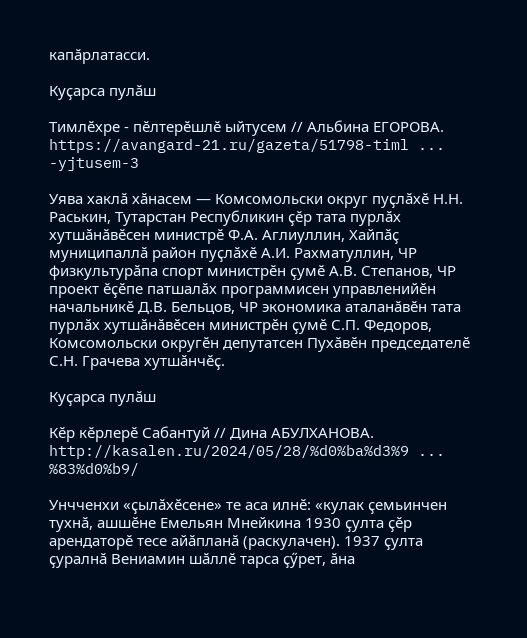капӑрлатасси.

Куҫарса пулӑш

Тимлӗхре - пӗлтерӗшлӗ ыйтусем // Альбина ЕГОРОВА. https://avangard-21.ru/gazeta/51798-timl ... -yjtusem-3

Уява хаклӑ хӑнасем — Комсомольски округ пуҫлӑхӗ Н.Н. Раськин, Тутарстан Республикин ҫӗр тата пурлӑх хутшӑнӑвӗсен министрӗ Ф.А. Аглиуллин, Хайпӑҫ муниципаллӑ район пуҫлӑхӗ А.И. Рахматуллин, ЧР физкультурӑпа спорт министрӗн ҫумӗ А.В. Степанов, ЧР проект ӗҫӗпе патшалӑх программисен управленийӗн начальникӗ Д.В. Бельцов, ЧР экономика аталанӑвӗн тата пурлӑх хутшӑнӑвӗсен министрӗн ҫумӗ С.П. Федоров, Комсомольски округӗн депутатсен Пухӑвӗн председателӗ С.Н. Грачева хутшӑнчӗҫ.

Куҫарса пулӑш

Кӗр кӗрлерӗ Сабантуй // Дина АБУЛХАНОВА. http://kasalen.ru/2024/05/28/%d0%ba%d3%9 ... %83%d0%b9/

Унчченхи «ҫылӑхӗсене» те аса илнӗ: «кулак ҫемьинчен тухнӑ, ашшӗне Емельян Мнейкина 1930 ҫулта ҫӗр арендаторӗ тесе айӑпланӑ (раскулачен). 1937 ҫулта ҫуралнӑ Вениамин шӑллӗ тарса ҫӳрет, ӑна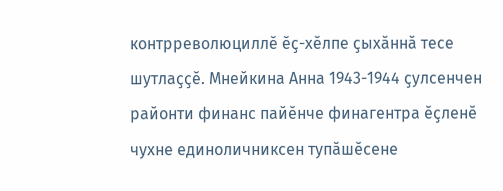контрреволюциллӗ ӗҫ-хӗлпе ҫыхӑннӑ тесе шутлаҫҫӗ. Мнейкина Анна 1943-1944 ҫулсенчен районти финанс пайӗнче финагентра ӗҫленӗ чухне единоличниксен тупӑшӗсене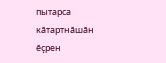пытарса кӑтартнӑшӑн ӗҫрен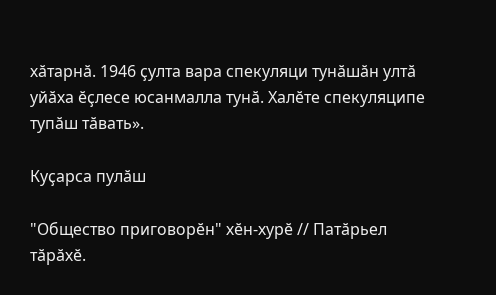хӑтарнӑ. 1946 ҫулта вара спекуляци тунӑшӑн ултӑ уйӑха ӗҫлесе юсанмалла тунӑ. Халӗте спекуляципе тупӑш тӑвать».

Куҫарса пулӑш

"Общество приговорӗн" хӗн-хурӗ // Патӑрьел тӑрӑхӗ.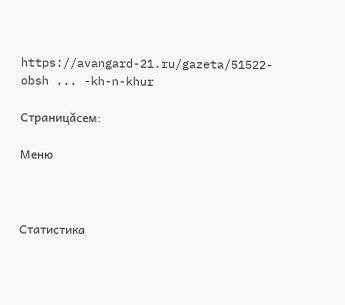https://avangard-21.ru/gazeta/51522-obsh ... -kh-n-khur

Страницăсем:

Меню



Статистика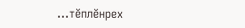...тĕплӗнрех